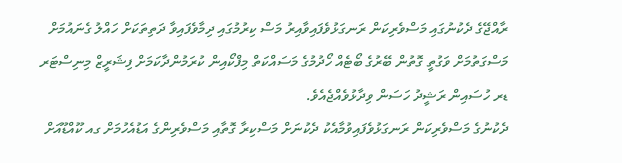ރާއްޖޭގެ ދެކުނުގައި މަސްވެރިކަން ރަނގަޅުވެފައިވާއިރު މަސް ކިރުމުގައި ދިމާވެފައިވާ ދަތިތަކަށް ހައްލު ގެނައުމަށް މަސްގަތުމަށް ވަގުތީ ގޮތުން ބޭރުގެ ބޯޓެއް ހޯދުމުގެ މަސައްކަތް މިފްކޯއިން ކުރަމުންދާކަމަށް ފިޝަރީޒް މިނިސްޓަރ ޑރ ހުސައިން ރަޝީދު ހަސަން ވިދާޅުވެއްޖެއެވެ.
ދެކުނުގެ މަސްވެރިކަން ރަނގަޅުވެފައިވުމާއެކު ދެކުނަށް މަސްކިރާ ގޮތާއި މަސްވެރިންގެ އަޑުއެހުމަށް ގއ ކޫއްޑޫއަށް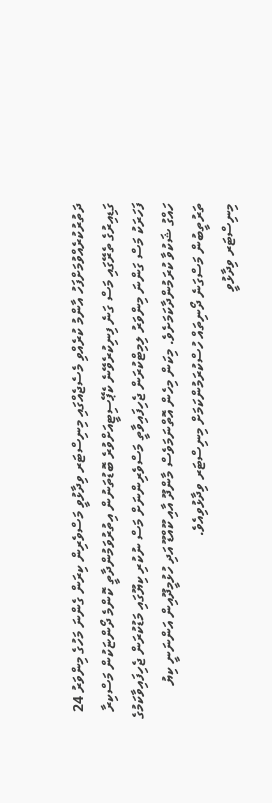ދަތުރުކުރެއްވުމަށްފަހު އާންމު ކުރެއްވި މެސެޖެއްގައި މިނިސްޓަރ ވިދާޅުވީ މަސްވެރިން ކިރަން ގެންނަ މަހުގެ މިންވަރު 24 ގަޑިއިރުގެ ތެރޭގައި މަސް ގަނެ ފިނިކުރެވޭނެ ކެޕޭސިޓީއަށްވުރެ ބޮޑުތަނުން އިތުރުވަމުންދާތީ ކޮންމެ ދޯންޏަކުން މަސްކިރާ ފަހަރަކު މަސް ގަންނަ މިންވަރު ލިމިޓްކުރަން ޖެހިފައިވާތީ މަސްވެރިންނަށް މަސް ނުކުރި ކިޔޫގައި މަޑުކުރަން ޖެހިފައިވާކަމުގެ ހައްގު ޝަކުވާ ކުރަމުންދާކަމަށެވެ. މިކަން މިހެން އޮތްނަމަވެސް މާންދޫ އާއި ކޫއްޑޫ އަދި ހުޅުމީދޫއިން އަންނަނީ ކިޔު ތަރުތީބުން މަސްގަނެ ދޯނިތައް ހުސްކުރަމުންކަމަށް މިނިސްޓަރ ވިދާޅުވިއެވެ.
މިނިސްޓަރ ވިދާޅުވީ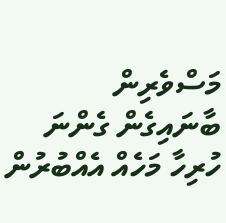މަސްވެރިން ބާނައިގެން ގެންނަ ހުރިހާ މަހެއް އެއްބުރުން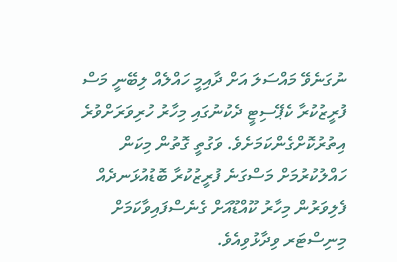ނުގަނެވޭ މައްސަލަ އަށް ދާއިމީ ހައްލެއް ލިބޭނީ މަސް ފުރީޒުކުރާ ކެޕޭސިޓީ ދެކުނުގައި މިހާރު ހުރިވަރަށްވުރެ އިތުރުކޮށްގެންކަމަށެވެ. ވަގުތީ ގޮތުން މިކަން ހައްލުކުރުމަށް މަސްގަނެ ފުރީޒުކުރާ ބޮޑުއުޅަނދެއް ފެލިވަރުން މިހާރު ކޫއްޑޫއަށް ގެނެސްފައިވާކަމަށް މިނިސްޓަރ ވިދާޅުވިއެވެ.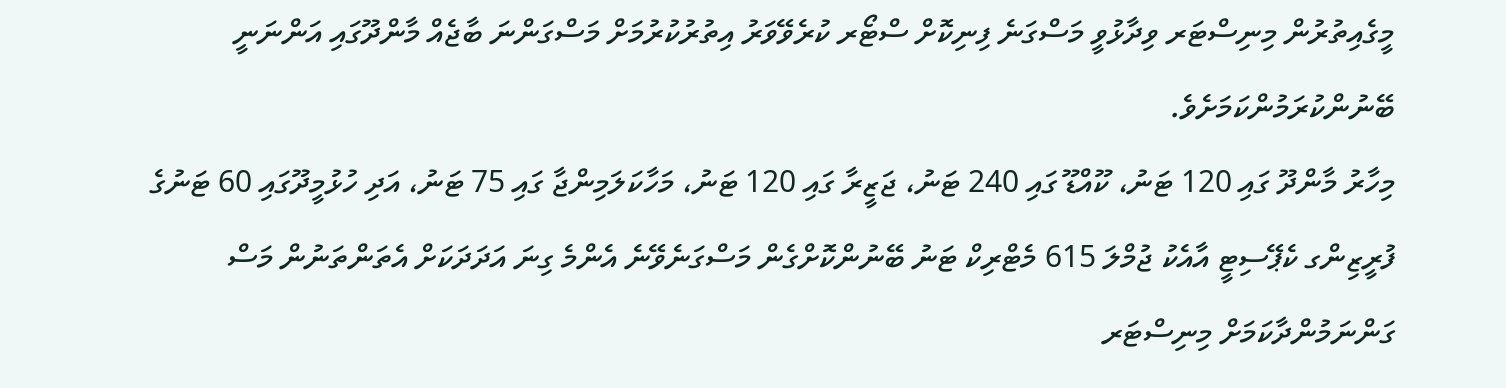މީގެއިތުރުން މިނިސްޓަރ ވިދާޅުވީ މަސްގަނެ ފިނިކޮށް ސްޓޯރ ކުރެވޭވަރު އިތުރުކުރުމަށް މަސްގަންނަ ބާޖެއް މާންދޫގައި އަންނަނީ ބޭނުންކުރަމުންކަމަށެވެ.
މިހާރު މާންދޫ ގައި 120 ޓަނު، ކޫއްޑޫ ގައި 240 ޓަނު، ޖަޒީރާ ގައި 120 ޓަނު، މަހާކަލަމިންޖާ ގައި 75 ޓަނު، އަދި ހުޅުމީދޫގައި 60 ޓަނުގެ ފުރީޒިންގ ކެޕޭސިޓީ އާއެކު ޖުމްލަ 615 މެޓްރިކް ޓަނު ބޭނުންކޮށްގެން މަސްގަނެވޭނެ އެންމެ ގިނަ އަދަދަކަށް އެތަންތަނުން މަސް ގަންނަމުންދާކަމަށް މިނިސްޓަރ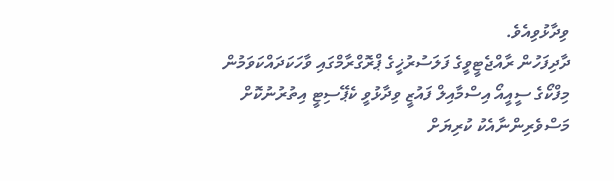ވިދާޅުވިއެވެ.
ދާދިފަހުން ރާއްޖެޓީވީގެ ފަލަސުރުޚީގެ ޕްރޮގްރާމްގައި ވާހަކަދައްކަވަމުން މިފްކޯގެ ސީއީއޯ އިސްމާއިލް ފައުޒީ ވިދާޅުވީ ކެޕޭސިޓީ އިތުރުނުކޮށް މަސްވެރިންނާއެކު ކުރިޔަށް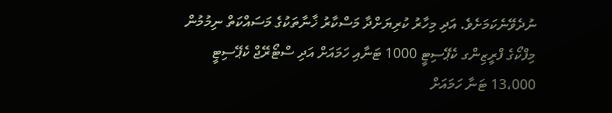ނުދެވޭނެކަމަށެވެ. އަދި މިހާރު ކުރިޔަށްދާ މަސްކާރު ޚާނާތަކުގެ މަސައްކަތް ނިމުމުން މިފްކޯގެ ފްރީޒިންގ ކެޕޭސިޓީ 1000 ޓަނާއި ހަމައަށް އަދި ސްޓޯރޭޖް ކެޕޭސިޓީ 13،000 ޓަނާ ހަމައަށް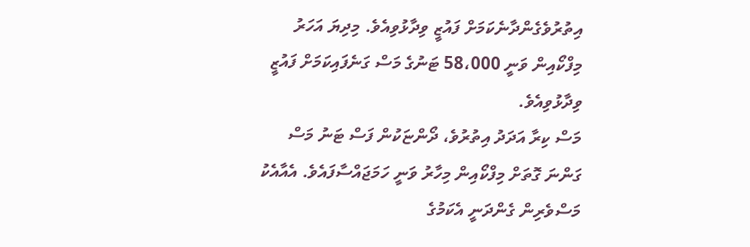އިތުރުވެގެންދާނެކަމަށް ފައުޒީ ވިދާޅުވިއެވެ. މިދިޔަ އަހަރު މިފްކޯއިން ވަނީ 58،000 ޓަނުގެ މަސް ގަނެފައިކަމަށް ފައުޒީ ވިދާޅުވިއެވެ.
މަސް ކިރާ އަދަދު އިތުރުވެ، ދޯންޏަކުން ފަސް ޓަނު މަސް ގަންނަ ގޮތަށް މިފްކޯއިން މިހާރު ވަނީ ހަމަޖައްސާފައެވެ. އެއާއެކު މަސްވެރިން ގެންދަނީ އެކަމުގެ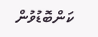ކަންބޮޑުވުން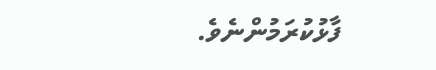ފާޅުކުރަމުންނެވެ.